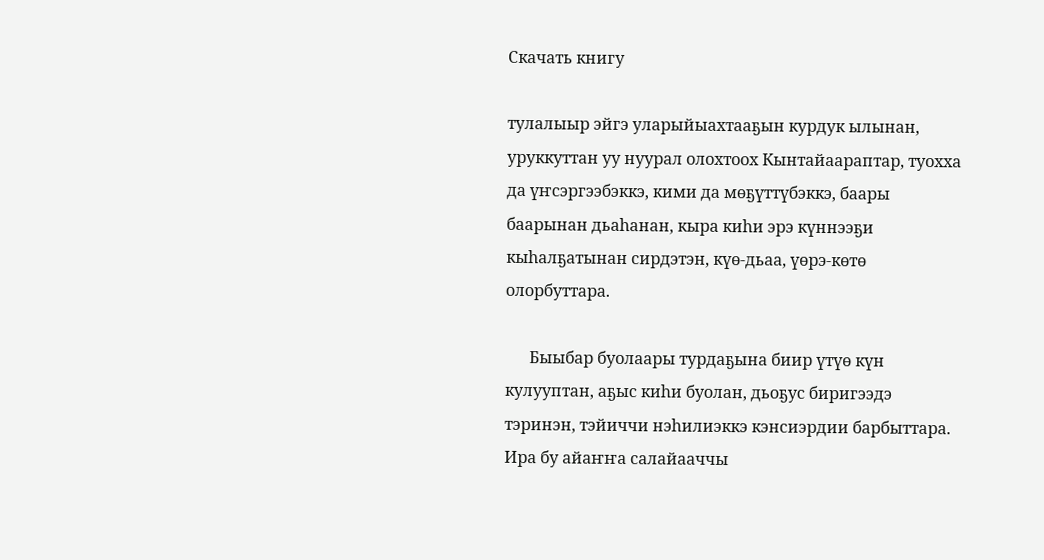Скачать книгу

тулалыыр эйгэ уларыйыахтааҕын курдук ылынан, уруккуттан уу нуурал олохтоох Кынтайаараптар, туохха да үҥсэргээбэккэ, кими да мөҕүттүбэккэ, баары баарынан дьаһанан, кыра киһи эрэ күннээҕи кыһалҕатынан сирдэтэн, күө-дьаа, үөрэ-көтө олорбуттара.

      Быыбар буолаары турдаҕына биир үтүө күн кулууптан, аҕыс киһи буолан, дьоҕус биригээдэ тэринэн, тэйиччи нэһилиэккэ кэнсиэрдии барбыттара. Ира бу айаҥҥа салайааччы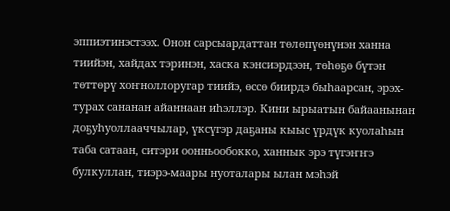эппиэтинэстээх. Онон сарсыардаттан төлөпүөнүнэн ханна тиийэн, хайдах тэринэн, хаска кэнсиэрдээн, төһөҕө бүтэн төттөрү хоҥноллоругар тиийэ, өссө биирдэ быһаарсан, эрэх-турах сананан айаннаан иһэллэр. Кини ырыатын байаанынан доҕуһуоллааччылар, үксүгэр даҕаны кыыс үрдүк куолаһын таба сатаан, ситэри оонньообокко, ханнык эрэ түгэҥҥэ булкуллан, тиэрэ-маары нуоталары ылан мэһэй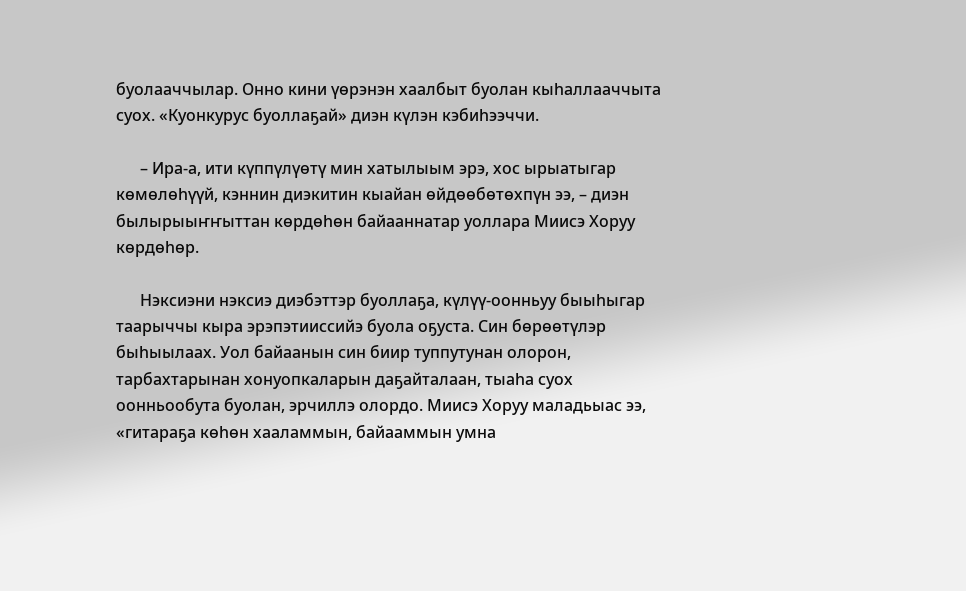буолааччылар. Онно кини үөрэнэн хаалбыт буолан кыһаллааччыта суох. «Куонкурус буоллаҕай» диэн күлэн кэбиһээччи.

      – Ира-а, ити күппүлүөтү мин хатылыым эрэ, хос ырыатыгар көмөлөһүүй, кэннин диэкитин кыайан өйдөөбөтөхпүн ээ, – диэн былырыыҥҥыттан көрдөһөн байааннатар уоллара Миисэ Хоруу көрдөһөр.

      Нэксиэни нэксиэ диэбэттэр буоллаҕа, күлүү-оонньуу быыһыгар таарыччы кыра эрэпэтииссийэ буола оҕуста. Син бөрөөтүлэр быһыылаах. Уол байаанын син биир туппутунан олорон, тарбахтарынан хонуопкаларын даҕайталаан, тыаһа суох оонньообута буолан, эрчиллэ олордо. Миисэ Хоруу маладьыас ээ, «гитараҕа көһөн хааламмын, байааммын умна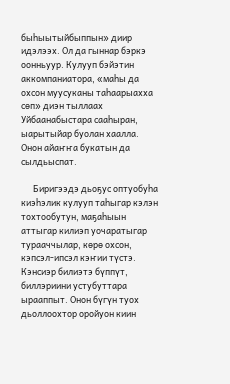быһыытыйбыппын» диир идэлээх. Ол да гыннар бэркэ оонньуур. Кулууп бэйэтин аккомпаниатора, «маһы да охсон муусуканы таһаарыахха сөп» диэн тыллаах Уйбаанабыстара сааһыран, ыарытыйар буолан хаалла. Онон айаҥҥа букатын да сылдьыспат.

      Биригээдэ дьоҕус оптуобуһа киэһэлик кулууп таһыгар кэлэн тохтообутун, маҕаһыын аттыгар килиэп уочаратыгар турааччылар, көрө охсон, кэпсэл-ипсэл кэҥии түстэ. Кэнсиэр билиэтэ бүппүт, биллэриини устубуттара ырааппыт. Онон бүгүн туох дьоллоохтор оройуон киин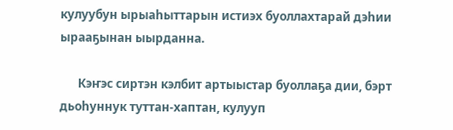кулуубун ырыаһыттарын истиэх буоллахтарай дэһии ырааҕынан ыырданна.

      Кэҥэс сиртэн кэлбит артыыстар буоллаҕа дии, бэрт дьоһуннук туттан-хаптан, кулууп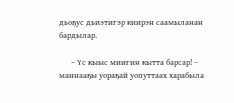дьоҕус дьиэтигэр киирэн саамыланан бардылар.

      – Үс кыыс миигин кытта барсар! – маннааҕы уораҕай уопуттаах харабыла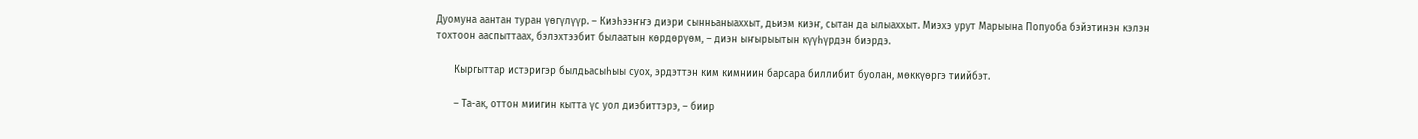Дуомуна аантан туран үөгүлүүр. – Киэһээҥҥэ диэри сынньаныаххыт, дьиэм киэҥ, сытан да ылыаххыт. Миэхэ урут Марыына Попуоба бэйэтинэн кэлэн тохтоон ааспыттаах, бэлэхтээбит былаатын көрдөрүөм, – диэн ыҥырыытын күүһүрдэн биэрдэ.

      Кыргыттар истэригэр былдьасыһыы суох, эрдэттэн ким кимниин барсара биллибит буолан, мөккүөргэ тиийбэт.

      – Та-ак, оттон миигин кытта үс уол диэбиттэрэ, – биир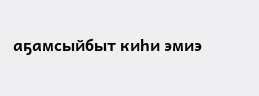аҕамсыйбыт киһи эмиэ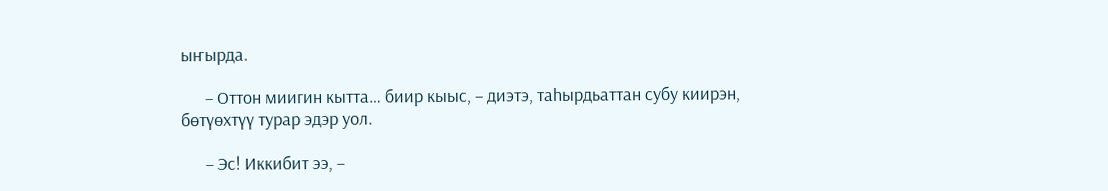ыҥырда.

      – Оттон миигин кытта… биир кыыс, – диэтэ, таһырдьаттан субу киирэн, бөтүөхтүү турар эдэр уол.

      – Эс! Иккибит ээ, –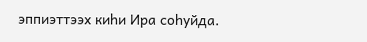эппиэттээх киһи Ира соһуйда.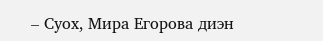– Суох, Мира Егорова диэн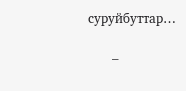суруйбуттар…

      –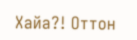Хайа?! Оттон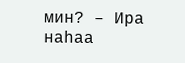мин? – Ира наһаа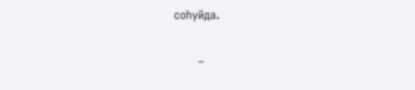соһуйда.

      –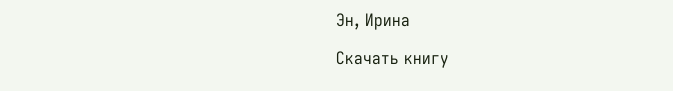Эн, Ирина

Скачать книгу